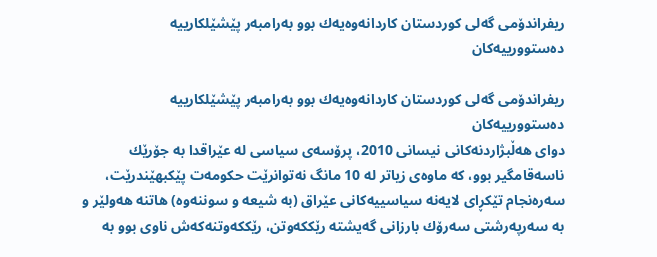ریفراندۆمی گەلی كوردستان كاردانەوەیەك بوو بەرامبەر پێشێلكارییە دەستوورییەكان

ریفراندۆمی گەلی كوردستان كاردانەوەیەك بوو بەرامبەر پێشێلكارییە دەستوورییەكان
دوای هەڵبژاردنەكانی نیسانی 2010، پرۆسەی سیاسی لە عێراقدا بە جۆرێك ناسەقامگیر بوو، كە ماوەی زیاتر لە 10 مانگ نەتوانرێت حكومەت پێكبهێندرێت، سەرەنجام تێكڕای لایەنە سیاسییەكانی عێراق (بە شیعە و سوننەوە) هاتنە هەولێر و بە سەرپەرشتی سەرۆك بارزانی گەیشتە رێككەوتن، رێككەوتنەكەش ناوی بوو بە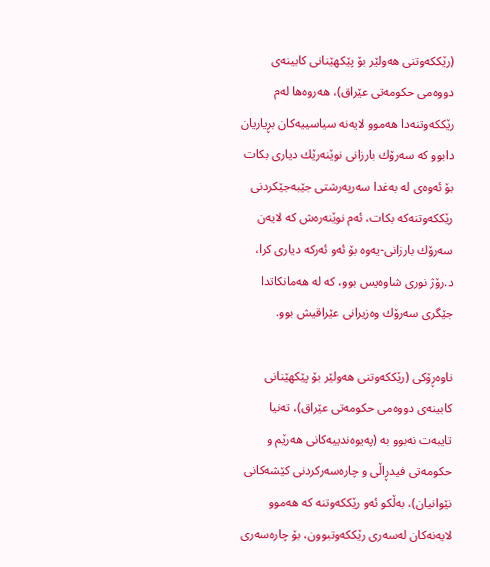(رێككەوتنی هەولێر بۆ پێكهێنانی كابینەی دووەمی حكومەتی عێراق)، هەروەها لەم رێككەوتنەدا هەموو لایەنە سیاسییەكان بڕیاریان دابوو كە سەرۆك بارزانی نوێنەرێك دیاری بكات بۆ ئەوەی لە بەغدا سەرپەرشتی جێبەجێكردنی رێككەوتنەكە بكات، ئەم نوێنەرەش كە لایەن سەرۆك بارزانی-یەوە بۆ ئەو ئەركە دیاری كرا، د.رۆژ نوری شاوەیس بوو، كە لە هەمانكاتدا جێگری سەرۆك وەزیرانی عێراقیش بوو.

ناوەڕۆكی (رێككەوتنی هەولێر بۆ پێكهێنانی كابینەی دووەمی حكومەتی عێراق)، تەنیا تایبەت نەبوو بە (پەیوەندییەكانی هەرێم و حكومەتی فیدڕاڵی و چارەسەركردنی كێشەكانی نێوانیان)، بەڵكو ئەو رێككەوتنە كە هەموو لایەنەكان لەسەری رێككەوتبوون، بۆ چارەسەری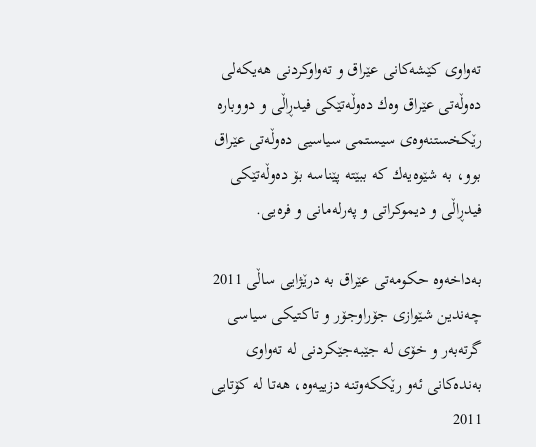تەواوی كێشەكانی عێراق و تەواوكردنی هەیكەلی دەوڵەتی عێراق وەك دەوڵەتێكی فیدڕاڵی و دووبارە رێكخستنەوەی سیستمی سیاسیی دەوڵەتی عێراق بوو، بە شێوەیەك كە ببێتە پێناسە بۆ دەوڵەتێكی فیدڕاڵی و دیموكراتی و پەرلەمانی و فرەیی.

بەداخەوە حكومەتی عێراق بە درێژایی ساڵی 2011 چەندین شێوازی جۆراوجۆر و تاكتیكی سیاسی گرتەبەر و خۆی لە جێبەجێكردنی لە تەواوی بەندەكانی ئەو رێككەوتنە دزییەوە، هەتا لە كۆتایی 2011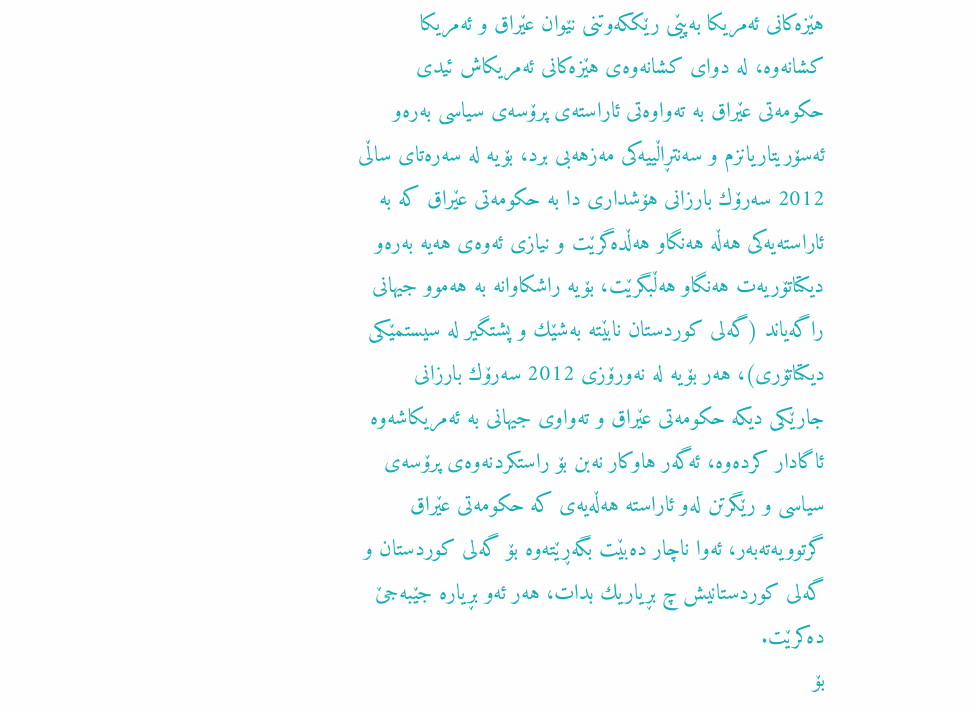هێزەكانی ئەمریكا بەپێی رێككەوتنی نێوان عێراق و ئەمریكا كشانەوە، لە دوای كشانەوەی هێزەكانی ئەمریكاش ئیدی حكومەتی عێراق بە تەواوەتی ئاراستەی پرۆسەی سیاسی بەرەو ئەسۆریتاریانزم و سەنتڕاڵییەكی مەزهەبی برد، بۆیە لە سەرەتای ساڵی 2012 سەرۆك بارزانی هۆشداری دا بە حكومەتی عێراق كە بە ئاراستەیەكی هەڵە هەنگاو هەڵدەگرێت و نیازی ئەوەی هەیە بەرەو دیكتاتۆریەت هەنگاو هەڵبگرێت، بۆیە راشكاوانە بە هەموو جیهانی راگەیاند (گەلی كوردستان نابێتە بەشێك و پشتگیر لە سیستمێكی دیكتاتۆری)، هەر بۆیە لە نەورۆزی 2012 سەرۆك بارزانی جارێكی دیكە حكومەتی عێراق و تەواوی جیهانی بە ئەمریكاشەوە ئاگادار كردەوە، ئەگەر هاوكار نەبن بۆ راستكردنەوەی پرۆسەی سیاسی و رێگرتن لەو ئاراستە هەڵەیەی كە حكومەتی عێراق گرتوویەتەبەر، ئەوا ناچار دەبێت بگەڕێتەوە بۆ گەلی كوردستان و گەلی كوردستانیش چ بڕیاریك بدات، هەر ئەو بڕیارە جێبەجێ دەكرێت.
بۆ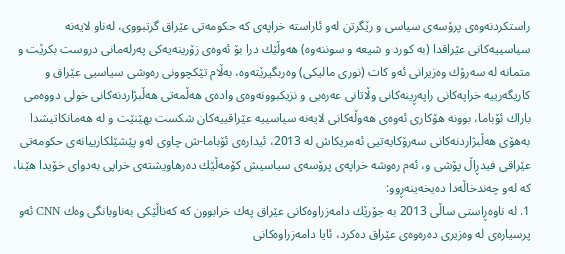راستكردنەوەی پرۆسەی سیاسی و رێگرتن لەو ئاراستە خراپەی كە حكومەتی عێراق گرتبووی، لەناو لایەنە سیاسییەكانی عێراقدا (بە كورد و شیعە و سوننەوە) هەوڵێك درا بۆ ئەوەی زۆرینەیەكی پەرلەمانی دروست بكرێت و متمانە لە سەرۆك وەزیرانی ئەو كات (نوری مالیكی) وەربگیرێتەوە، بەڵام تێكچوونی رەوشی سیاسیی عێراق و كاریگەرییە خراپەكانی راپەڕینەكانی وڵاتانی عەرەبی و نزیكبوونەوەی وادەی هەڵمەتی هەڵبژاردنەكانی خولی دووەمی باراك ئۆباما، بوونە هۆكاری ئەوەی هەوڵەكانی لایەنە سیاسییە عێراقییەكان شكست بهێنێت و لە هەمانكاتیشدا بەهۆی هەڵبژاردنەكانی سەرۆكایەتیی ئەمریكاش لە 2013، ئیدارەی ئۆباما-ش چاوی لەو پێشێلكارییانەی حكومەتی عێراقی فیدڕاڵ پۆشی و، ئەم رەوشە خراپەی پرۆسەی سیاسیش كۆمەڵێك دەرهاویشتەی خراپی بەدوای خۆیدا هێنا، كە لەو چەندخاڵەدا دەیخەینەڕوو:
1. لە ناوەڕاستی ساڵی 2013 بە جۆرێك دامەزراوەكانی عێراق پەك خرابوون كە كەناڵێكی بەناوبانگی وەك CNN ئەو پرسیارەی لە وەزیری دەرەوەی عێراق دەكرد، ئایا دامەزراوەكانی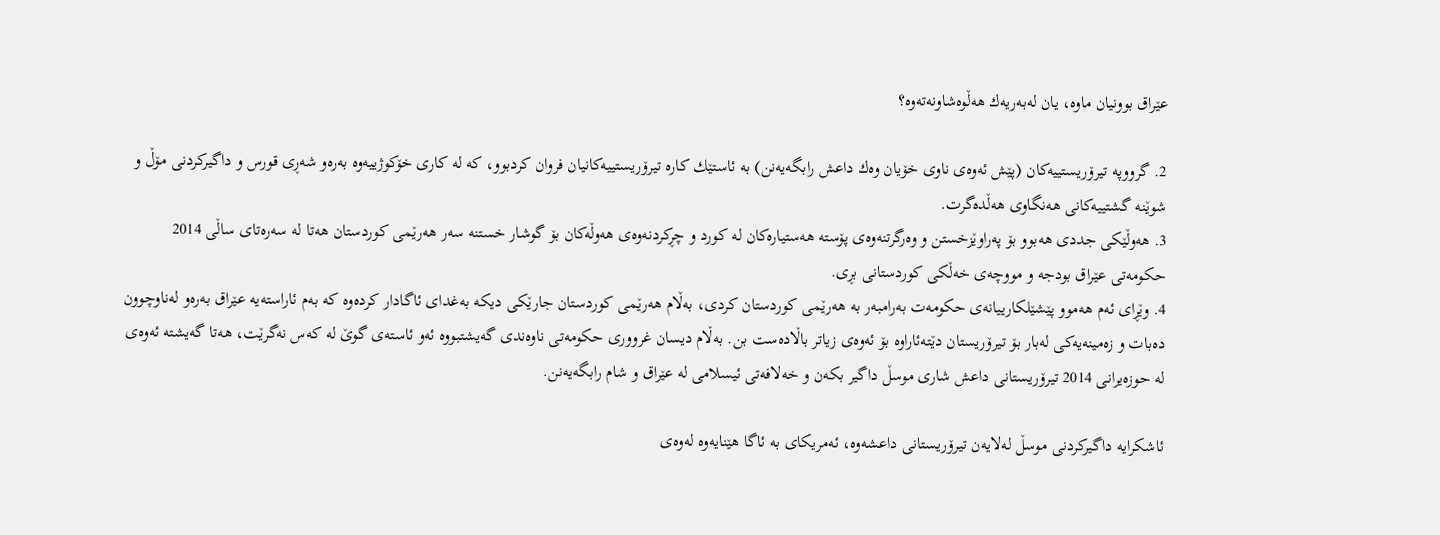عێراق بوونیان ماوە، یان لەبەریەك هەڵوەشاونەتەوە؟

2. گرووپە تیرۆریستییەكان (پێش ئەوەی ناوی خۆیان وەك داعش رابگەیەنن) بە ئاستێك كارە تیرۆریستییەكانیان فروان كردبوو، كە لە كاری خۆكوژییەوە بەرەو شەڕی قورس و داگیركردنی مۆڵ و شوێنە گشتییەكانی هەنگاوی هەڵدەگرت.
3. هەوڵێكی جددی هەبوو بۆ پەراوێزخستن و وەرگرتنەوەی پۆستە هەستیارەكان لە كورد و چڕكردنەوەی هەوڵەكان بۆ گوشار خستنە سەر هەرێمی كوردستان هەتا لە سەرەتای ساڵی 2014 حكومەتی عێراق بودجە و مووچەی خەڵكی كوردستانی بڕی.
4. وێڕای ئەم هەموو پێشێلكارییانەی حكومەت بەرامبەر بە هەرێمی كوردستان كردی، بەڵام هەرێمی كوردستان جارێكی دیكە بەغدای ئاگادار كردەوە كە بەم ئاراستەیە عێراق بەرەو لەناوچوون دەبات و زەمینەیەكی لەبار بۆ تیرۆریستان دێتەئاراوە بۆ ئەوەی زیاتر باڵادەست بن. بەڵام دیسان غرووری حكومەتی ناوەندی گەیشتبووە ئەو ئاستەی گوێ لە كەس نەگرێت، هەتا گەیشتە ئەوەی لە حوزەیرانی 2014 تیرۆریستانی داعش شاری موسڵ داگیر بكەن و خەلافەتی ئیسلامی لە عێراق و شام رابگەیەنن.

ئاشكرایە داگیركردنی موسڵ لەلایەن تیرۆریستانی داعشەوە، ئەمریكای بە ئاگا هێنایەوە لەوەی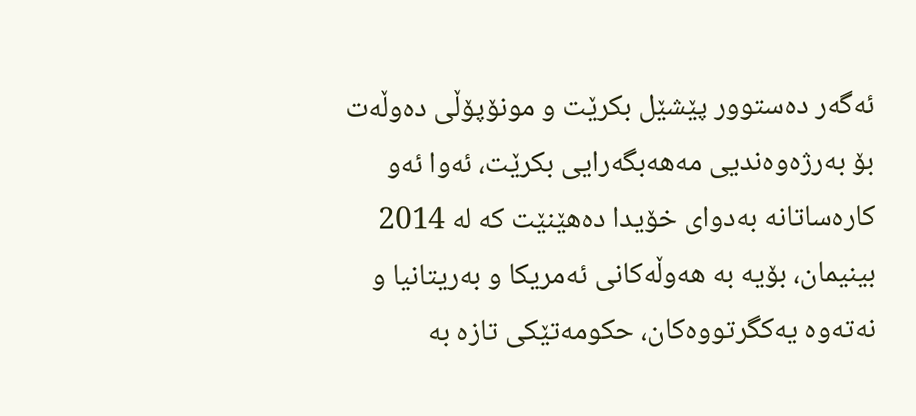ئەگەر دەستوور پێشێل بكرێت و مونۆپۆڵی دەوڵەت بۆ بەرژەوەندیی مەهەبگەرایی بكرێت، ئەوا ئەو كارەساتانە بەدوای خۆیدا دەهێنێت كە لە 2014 بینیمان، بۆیە بە هەوڵەكانی ئەمریكا و بەریتانیا و نەتەوە یەكگرتووەكان، حكومەتێكی تازە بە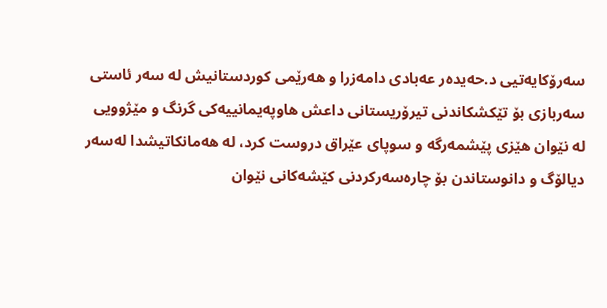سەرۆكایەتیی د.حەیدەر عەبادی دامەزرا و هەرێمی كوردستانیش لە سەر ئاستی سەربازی بۆ تێكشكاندنی تیرۆریستانی داعش هاوپەیمانییەكی گرنگ و مێژوویی لە نێوان هێزی پێشمەرگە و سوپای عێراق دروست كرد، لە هەمانكاتیشدا لەسەر دیالۆگ و دانوستاندن بۆ چارەسەركردنی كێشەكانی نێوان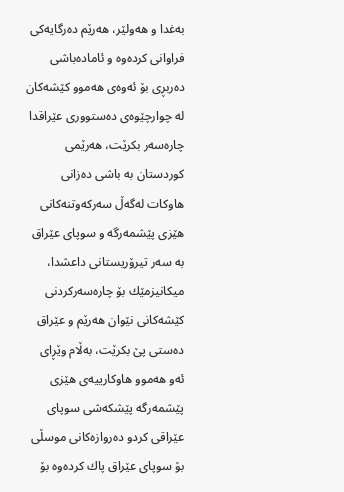بەغدا و هەولێر، هەرێم دەرگایەكی فراوانی كردەوە و ئامادەباشی دەربڕی بۆ ئەوەی هەموو كێشەكان لە چوارچێوەی دەستووری عێراقدا چارەسەر بكرێت، هەرێمی كوردستان بە باشی دەزانی هاوكات لەگەڵ سەركەوتنەكانی هێزی پێشمەرگە و سوپای عێراق بە سەر تیرۆریستانی داعشدا، میكانیزمێك بۆ چارەسەركردنی كێشەكانی نێوان هەرێم و عێراق دەستی پێ بكرێت، بەڵام وێڕای ئەو هەموو هاوكارییەی هێزی پێشمەرگە پێشكەشی سوپای عێراقی كردو دەروازەكانی موسڵی بۆ سوپای عێراق پاك كردەوە بۆ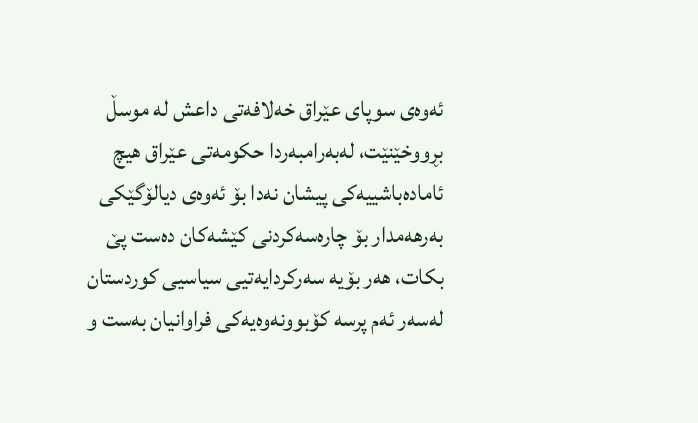ئەوەی سوپای عێراق خەلافەتی داعش لە موسڵ بڕووخێنێت، لەبەرامبەردا حكومەتی عێراق هیچ ئامادەباشییەكی پیشان نەدا بۆ ئەوەی دیالۆگێكی بەرهەمدار بۆ چارەسەكردنی كێشەكان دەست پێ بكات، هەر بۆیە سەركردایەتیی سیاسیی كوردستان لەسەر ئەم پرسە كۆبوونەوەیەكی فراوانیان بەست و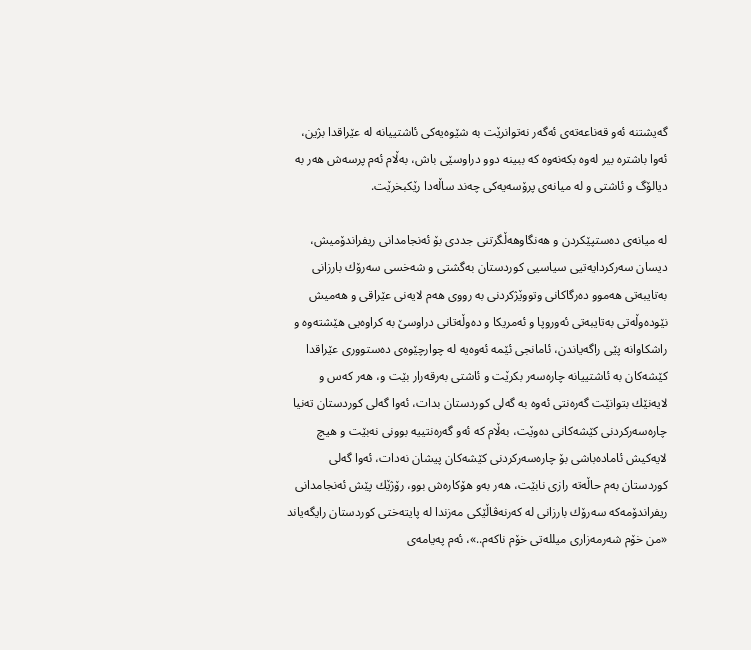گەیشتنە ئەو قەناعەتەی ئەگەر نەتوانرێت بە شێوەیەكی ئاشتییانە لە عێراقدا بژین، ئەوا باشترە بیر لەوە بكەنەوە كە ببینە دوو دراوسێی باش، بەڵام ئەم پرسەش هەر بە دیالۆگ و ئاشتی و لە میانەی پرۆسەیەكی چەند ساڵەدا رێكبخرێت.

لە میانەی دەستپێكردن و هەنگاوهەڵگرتنی جددی بۆ ئەنجامدانی ریفراندۆمیش، دیسان سەركردایەتیی سیاسیی كوردستان بەگشتی و شەخسی سەرۆك بارزانی بەتایبەتی هەموو دەرگاكانی وتووێژكردنی بە رووی هەم لایەنی عێراقی و هەمیش نێودەوڵەتی بەتایبەتی ئەوروپا و ئەمریكا و دەوڵەتانی دراوسێ بە كراوەیی هێشتەوە و راشكاوانە پێی راگەیاندن، ئامانجی ئێمە ئەوەیە لە چوارچێوەی دەستووری عێراقدا كێشەكان بە ئاشتییانە چارەسەر بكرێت و ئاشتی بەرقەرار بێت و، هەر كەس و لایەنێك بتوانێت گەرەنتی ئەوە بە گەلی كوردستان بدات، ئەوا گەلی كوردستان تەنیا چارەسەركردنی كێشەكانی دەوێت، بەڵام كە ئەو گەرەنتییە بوونی نەبێت و هیچ لایەكیش ئامادەباشی بۆ چارەسەركردنی كێشەكان پیشان نەدات، ئەوا گەلی كوردستان بەم حاڵەتە رازی نابێت، هەر بەو هۆكارەش بوو، رۆژێك پێش ئەنجامدانی ریفراندۆمەكە سەرۆك بارزانی لە كەرنەڤاڵێكی مەزندا لە پایتەختی كوردستان رایگەیاند «من خۆم شەرمەزاری میللەتی خۆم ناكەم..»، ئەم پەیامەی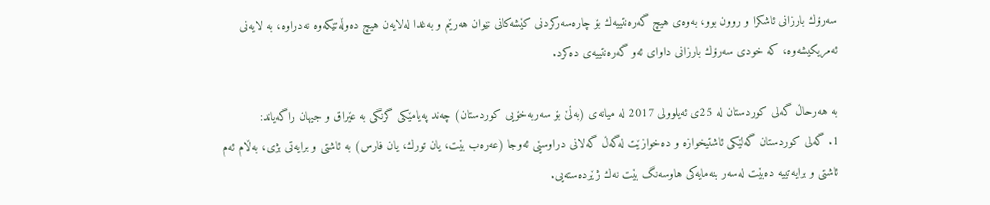سەرۆك بارزانی ئاشكرا و روون بوو، بەوەی هیچ گەرەنتییەك بۆ چارەسەركردنی كێشەكانی نێوان هەرێم و بەغدا لەلایەن هیچ دەوڵەتێكەوە نەدراوە، بە لایەنی ئەمریكیشەوە، كە خودی سەرۆك بارزانی داوای ئەو گەرەنتییەی دەكرد.

بە هەرحاڵ گەلی كوردستان لە 25ی ئەیلوولی 2017 لە میانەی (بەڵێ بۆ سەربەخۆیی كوردستان) چەند پەیامێكی گرنگی بە عێراق و جیهان راگەیاند:
1. گەلی كوردستان گەلێكی ئاشتیخوازە و دەخوازێت لەگەڵ گەلانی دراوسێی ئەوجا (عەرەب بێت، یان تورك، یان فارس) بە ئاشتی و برایەتی بژی، بەڵام ئەم ئاشتی و برایەتییە دەبێت لەسەر بنەمایەكی هاوسەنگ بێت نەك ژێردەستەیی.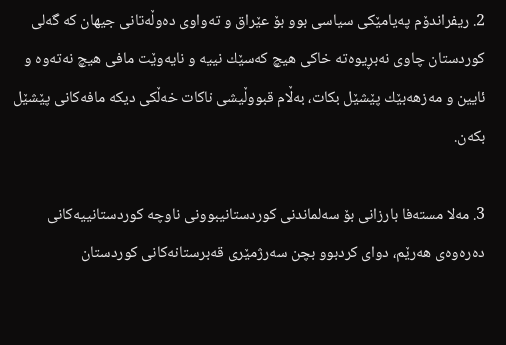2. ریفراندۆم پەیامێكی سیاسی بوو بۆ عێراق و تەواوی دەوڵەتانی جیهان كە گەلی كوردستان چاوی نەبڕیوەتە خاكی هیچ كەسێك نییە و نایەوێت مافی هیچ نەتەوە و ئایین و مەزهەبێك پێشێل بكات، بەڵام قبووڵیشی ناكات خەڵكی دیكە مافەكانی پێشێل بكەن.

3. مەلا مستەفا بارزانی بۆ سەلماندنی كوردستانیبوونی ناوچە كوردستانییەكانی دەرەوەی هەرێم، دوای كردبوو بچن سەرژمێری قەبرستانەكانی كوردستان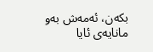بكەن، ئەمەش بەو مانایەی ئایا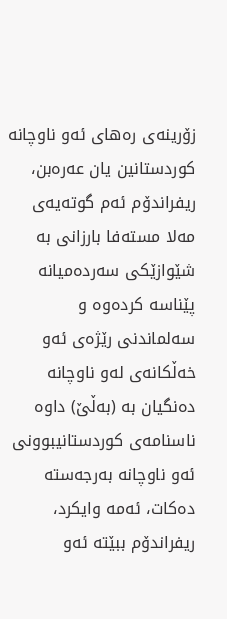زۆرینەی رەهای ئەو ناوچانە كوردستانین یان عەرەبن، ریفراندۆم ئەم گوتەیەی مەلا مستەفا بارزانی بە شێوازێكی سەردەمیانە پێناسە كردەوە و سەلماندنی رێژەی ئەو خەڵكانەی لەو ناوچانە دەنگیان بە (بەڵێ) داوە ناسنامەی كوردستانیبوونی ئەو ناوچانە بەرجەستە دەكات، ئەمە وایكرد، ریفراندۆم ببێتە ئەو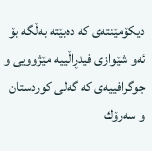دیكۆمێنتەی كە دەبێتە بەڵگە بۆ ئەو شێوازی فیدڕاڵییە مێژوویی و جوگرافییەی كە گەلی كوردستان و سەرۆك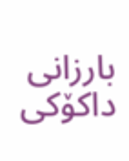بارزانی داكۆكی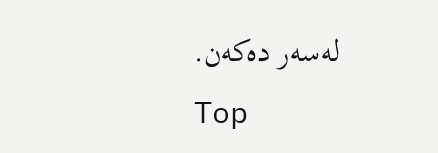لەسەر دەكەن.
Top